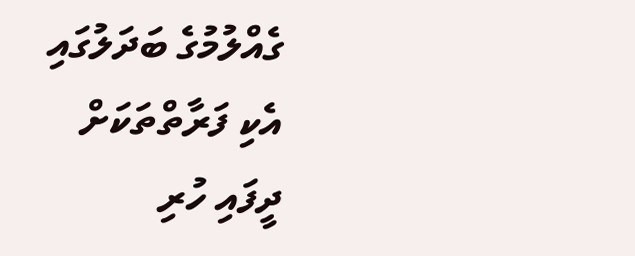ގެއްލުމުގެ ބަދަލުގައި އެކި ފަރާތްތަކަށް ދީފައި ހުރި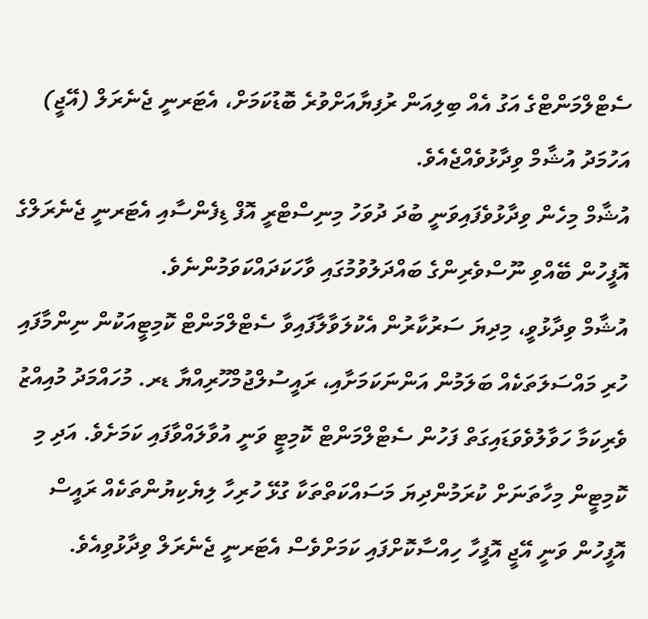ސެޓްލްމަންޓްގެ އަގު އެއް ބިލިއަން ރުފިޔާއަށްވުރެ ބޮޑުކަމަށް، އެޓަރނީ ޖެނެރަލް (އޭޖީ) އަހުމަދު އުޝާމް ވިދާޅުވެއްޖެއެވެ.
އުޝާމް މިހެން ވިދާޅުވެފައިވަނީ ބުދަ ދުވަހު މިނިސްޓްރީ އޮފް ޑިފެންސާއި އެޓަރނީ ޖެނެރަލްގެ އޮފީހުން ބޭއްވި ނޫސްވެރިންގެ ބައްދަލުވުމުގައި ވާހަކަދައްކަވަމުންނެވެ.
އުޝާމް ވިދާޅުވީ، މިދިޔަ ސަރުކާރުން އެކުލަވާލާފައިވާ ސެޓްލްމަންޓް ކޮމިޓީއަކުން ނިންމާފައި ހުރި މައްސަލަތަކެއް ބަލަމުން އަންނަކަމަށާއި، ރައީސުލްޖުމްހޫރިއްޔާ ޑރ. މުހައްމަދު މުއިއްޒު ވެރިކަމާ ހަވާލުވެވަޑައިގަތް ފަހުން ސެޓްލްމަންޓް ކޮމިޓީ ވަނީ އުވާލައްވާފައި ކަމަށެވެ. އަދި މި ކޮމިޓީން މިހާތަނަށް ކުރަމުންދިޔަ މަސައްކަތްތަކާ ގުޅޭ ހުރިހާ ލިޔެކިޔުންތަކެއް ރައީސް އޮފީހުން ވަނީ އޭޖީ އޮފީހާ ހިއްސާކޮށްފައި ކަމަށްވެސް އެޓަރނީ ޖެނެރަލް ވިދާޅުވިއެވެ.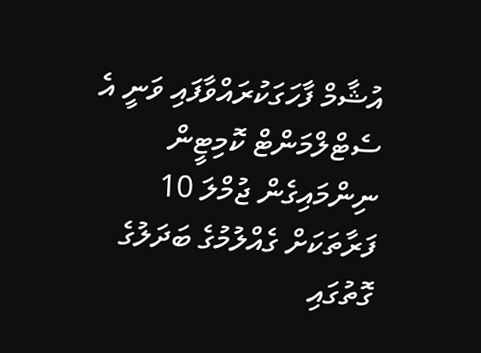އުޝާމް ފާހަގަކުރައްވާފައި ވަނީ އެ ސެޓްލްމަންޓް ކޮމިޓީން ނިންމައިގެން ޖުމްލަ 10 ފަރާތަކަށް ގެއްލުމުގެ ބަދަލުގެ ގޮތުގައި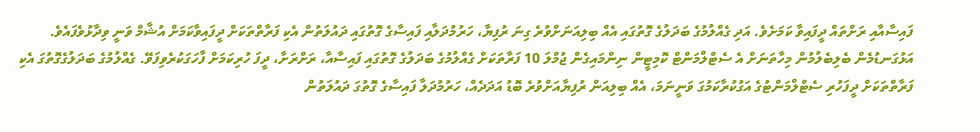ފައިސާއާއި ރަށްތައް ދީފައިވާ ކަމަށެވެ. އަދި ގެއްލުމުގެ ބަދަލުގެ ގޮތުގައި އެއް ބިލިއަނަށްވުރެ ގިނަ ރުފިޔާ، ހަރުމުދަލާއި ފައިސާގެ ގޮތުގައި ދައުލަތުން އެކި ފަރާތްތަކަށް ދީފައިވާކަމަށް އުޝާމް ވަނީ ވިދާޅުވެފައެވެ.
އަޅުގަނޑުމެން ބެލިބެލުމުން މިހާތަނަށް އެ ސެޓްލްމަންޓް ކޮމިޓީން ނިންމައިގެން ޖުމްލަ 10 ފަރާތަކަށް ގެއްލުމުގެ ބަދަލުގެ ގޮތުގައި ފައިސާއާ، ރަށްރަށާ، ދީފަ ހުރިކަމަށް ފާހަގަކުރެވިފަވޭ. ގެއްލުމުގެ ބަދަލުގެގޮތުގަ އެކި ފަރާތްތަކަށް ދީފަހުރި ސެޓްލްމަންޓުގެ އަގުކުރާކަމުގަ ވަނީނަމަ، އެއް ބިލިއަން ރުފިޔާއަށްވުރެ ބޮޑު އަދަދެއް، ހަރުމުދަލާ ފައިސާގެ ގޮތުގަ ދައުލަތުން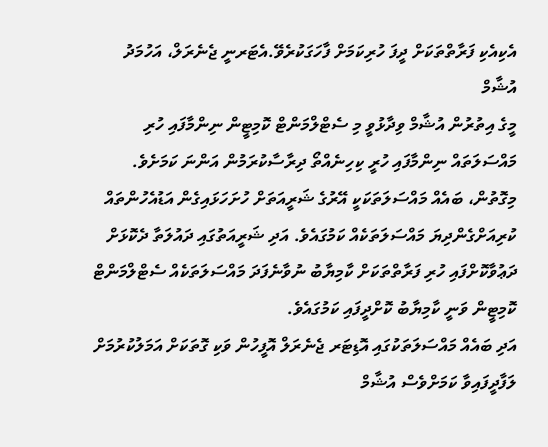އެކިއެކި ފަރާތްތަކަށް ދީފަ ހުރިކަމަށް ފާހަގަކުރެވޭ.އެޓަރނީ ޖެނެރަލް، އަހުމަދު އުޝާމް
މީގެ އިތުރުން އުޝާމް ވިދާޅުވީ މި ސެޓްލްމަންޓް ކޮމިޓީން ނިންމާފައި ހުރި މައްސަލަތައް ނިންމާފައި ހުރީ ކިހިނެއްތޯ ދިރާސާކުރަމުން އަންނަ ކަމަށެވެ. މިގޮތުން، ބައެއް މައްސަލަތަކަކީ އޭރުގެ ޝަރީއަތަށް ހުށަހަޅައިގެން އަޑުއެހުންތައް ކުރިއަށްގެންދިޔަ މައްސަލަތަކެއް ކަމުގައެވެ. އަދި ޝަރީއަތުގައި ދައުލަތާ ދެކޮޅަށް ދަޢުވާކޮށްފައި ހުރި ފަރާތްތަކަށް ކާމިޔާބު ނުވާނެފަދަ މައްސަލަތަކެއް ސެޓްލްމަންޓް ކޮމިޓީން ވަނީ ކާމިޔާބު ކޮށްދީފައި ކަމުގައެވެ.
އަދި ބައެއް މައްސަލަތަކުގައި އޮޑިޓަރ ޖެނެރަލް އޮފީހުން ވަކި ގޮތަކަށް އަމަލުކުރުމަށް ލަފާދީފައިވާ ކަމަށްވެސް އުޝާމް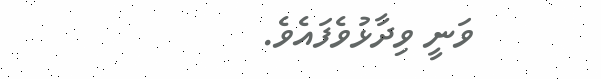ވަނީ ވިދާޅުވެފައެވެ.